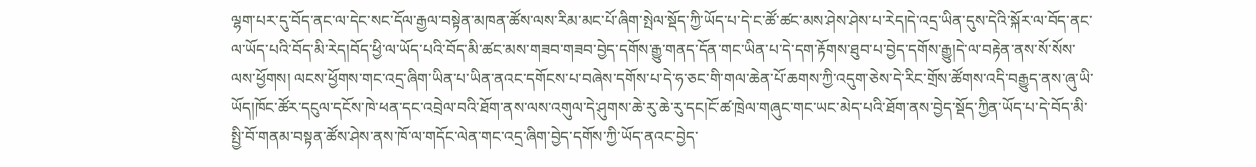ལྷག་པར་དུ་བོད་ནང་ལ་དེང་སང་དོལ་རྒྱལ་བསྟེན་མཁན་ཚོས་ལས་རིམ་མང་པོ་ཞིག་སྤེལ་སྡོད་ཀྱི་ཡོད་པ་དེ་ང་ཚོ་ཚང་མས་ཤེས་ཤེས་པ་རེད།དེ་འདྲ་ཡིན་དུས་དེའི་སྐོར་ལ་བོད་ནང་ལ་ཡོད་པའི་བོད་མི་རེད།བོད་ཕྱི་ལ་ཡོད་པའི་བོད་མི་ཚང་མས་གཟབ་གཟབ་བྱེད་དགོས་རྒྱུ་གནད་དོན་གང་ཡིན་པ་དེ་དག་རྟོགས་ཐུབ་པ་བྱེད་དགོས་རྒྱུ།དེ་ལ་བརྟེན་ནས་སོ་སོས་ལས་ཕྱོགས། ལངས་ཕྱོགས་གང་འདྲ་ཞིག་ཡིན་པ་ཡིན་ནའང་དགོངས་པ་བཞེས་དགོས་པ་དེ་ཧ་ཅང་གི་གལ་ཆེན་པོ་ཆགས་ཀྱི་འདུག་ཅེས་དེ་རིང་གྲོས་ཚོགས་འདི་བརྒྱུད་ནས་ཞུ་ཡི་ཡོད།ཁོང་ཚོར་དངུལ་དངོས་ཁེ་ཕན་དང་འབྲེལ་བའི་ཐོག་ནས་ལས་འགུལ་དེ་ཤུགས་ཆེ་རུ་ཆེ་རུ་དང།ངོ་ཚ་ཁྲེལ་གཞུང་གང་ཡང་མེད་པའི་ཐོག་ནས་བྱེད་སྡོད་ཀྱིན་ཡོད་པ་དེ་བོད་མི་སྤྱི་བོ་གནམ་བསྟན་ཚོས་ཤེས་ནས་ཁོ་ལ་གདོང་ལེན་གང་འདྲ་ཞིག་བྱེད་དགོས་ཀྱི་ཡོད་ནའང་བྱེད་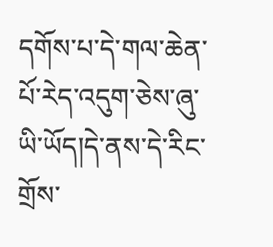དགོས་པ་དེ་གལ་ཆེན་པོ་རེད་འདུག་ཅེས་ཞུ་ཡི་ཡོད།དེ་ནས་དེ་རིང་གྲོས་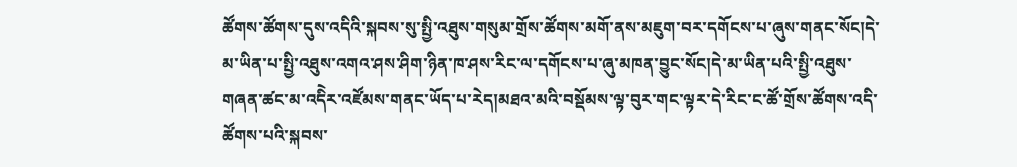ཚོགས་ཚོགས་དུས་འདིའི་སྐབས་སུ་སྤྱི་འཐུས་གསུམ་གྲོས་ཚོགས་མགོ་ནས་མཇུག་བར་དགོངས་པ་ཞུས་གནང་སོང།དེ་མ་ཡིན་པ་སྤྱི་འཐུས་འགའ་ཤས་ཤིག་ཉིན་ཁ་ཤས་རིང་ལ་དགོངས་པ་ཞུ་མཁན་བྱུང་སོང།དེ་མ་ཡིན་པའི་སྤྱི་འཐུས་གཞན་ཚང་མ་འདིེར་འཛོམས་གནང་ཡོད་པ་རེད།མཐའ་མའི་བསྡོམས་ལྟ་བུར་གང་ལྟར་དེ་རིང་ང་ཚོ་གྲོས་ཚོགས་འདི་ཚོགས་པའི་སྐབས་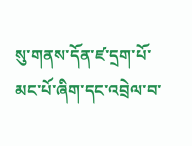སུ་གནས་དོན་ཛ་དྲག་པོ་མང་པོ་ཞིག་དང་འབྲེལ་བ་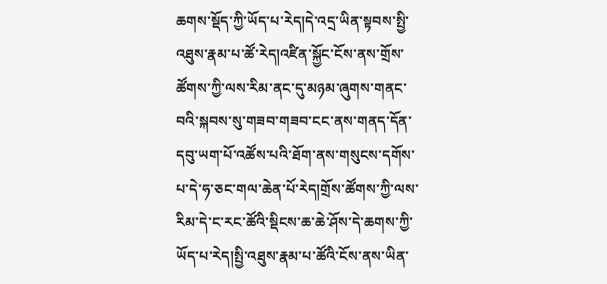ཆགས་སྡོད་ཀྱི་ཡོད་པ་རེད།དེ་འདྲ་ཡིན་སྟབས་སྤྱི་འཐུས་རྣམ་པ་ཚོ་རེད།འཛིན་སྐྱོང་ངོས་ནས་གྲོས་ཚོགས་ཀྱི་ལས་རིམ་ནང་དུ་མཉམ་ཞུགས་གནང་བའི་སྐབས་སུ་གཟབ་གཟབ་ངང་ནས་གནད་དོན་དབུ་ཡག་པོ་འཚོས་པའི་ཐོག་ནས་གསུངས་དགོས་པ་དེ་ཧ་ཅང་གལ་ཆེན་པོ་རེད།གྲོས་ཚོགས་ཀྱི་ལས་རིམ་དེ་ང་རང་ཚོའི་སྡིངས་ཆ་ཆེ་ཤོས་དེ་ཆགས་ཀྱི་ཡོད་པ་རེད།སྤྱི་འཐུས་རྣམ་པ་ཚོའི་ངོས་ནས་ཡིན་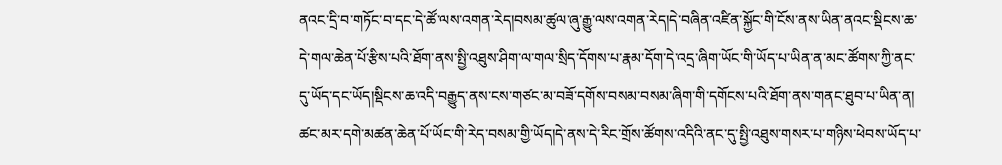ནའང་དྲི་བ་གཏོང་བ་དང་དེ་ཚོ་ལས་འགན་རེད།བསམ་ཚུལ་ཞུ་རྒྱུ་ལས་འགན་རེད།དེ་བཞིན་འཛིན་སྐྱོང་གི་ངོས་ནས་ཡིན་ནའང་སྡིངས་ཆ་དེ་གལ་ཆེན་པོ་རྩིས་པའི་ཐོག་ནས་སྤྱི་འཐུས་ཤིག་ལ་གལ་སྲིད་དོགས་པ་རྣམ་དོག་དེ་འདྲ་ཞིག་ཡོང་གི་ཡོད་པ་ཡིན་ན་མང་ཚོགས་ཀྱི་ནང་དུ་ཡོད་དང་ཡོད།སྡིངས་ཆ་འདི་བརྒྱུད་ནས་ངས་གཙང་མ་བཟོ་དགོས་བསམ་བསམ་ཞིག་གི་དགོངས་པའི་ཐོག་ནས་གནང་ཐུབ་པ་ཡིན་ན། ཚང་མར་དགེ་མཚན་ཆེན་པོ་ཡོང་གི་རེད་བསམ་གྱི་ཡོད།དེ་ནས་དེ་རིང་གྲོས་ཚོགས་འདིའི་ནང་དུ་སྤྱི་འཐུས་གསར་པ་གཉིས་ཕེབས་ཡོད་པ་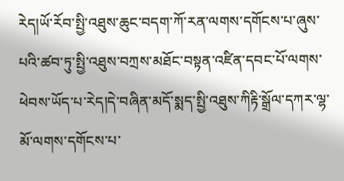རེད།ཡོ་རོབ་སྤྱི་འཐུས་ཆུང་བདག་ཀོ་རན་ལགས་དགོངས་པ་ཞུས་པའི་ཚབ་ཏུ་སྤྱི་འཐུས་བཀྲས་མཐོང་བསྟན་འཛིན་དབང་པོ་ལགས་ཕེབས་ཡོད་པ་རེད།དེ་བཞིན་མདོ་སྨད་སྤྱི་འཐུས་ཀིརྟི་སྒྲོལ་དཀར་ལྷ་མོ་ལགས་དགོངས་པ་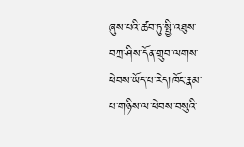ཞུས་པའི་ཚབ་ཏུ་སྤྱི་འཐུས་བཀྲ་ཤིས་དོན་གྲུབ་ལགས་ཕེབས་ཡོད་པ་རེད།ཁོང་རྣམ་པ་གཉིས་ལ་ཕེབས་བསུའི་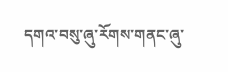དགའ་བསུ་ཞུ་རོགས་གནང་ཞུ་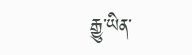རྒྱུ་ཡིན་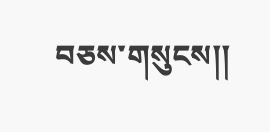བཅས་གསུངས།།